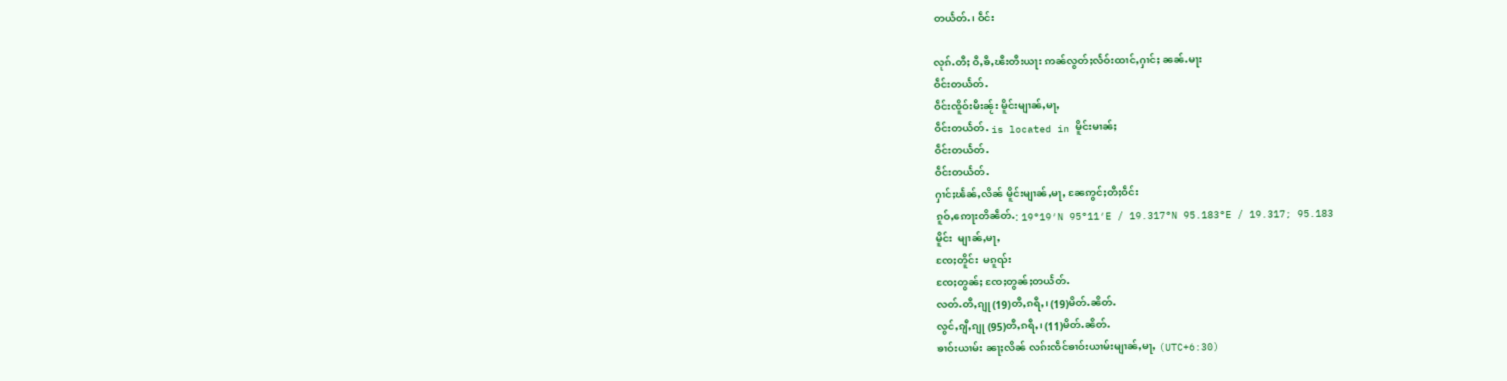တယႅတ်ႉ၊ ဝဵင်း

လုၵ်ႉတီႈ ဝီႇၶီႇၽီးတီးယႃး ဢၼ်လွတ်ႈလႅဝ်းထၢင်ႇႁၢင်ႈ ၼၼ်ႉမႃး
ဝဵင်းတယႅတ်ႉ
ဝဵင်းၸိူဝ်းမီးၼႂ်း မိူင်းမျၢၼ်ႇမႃႇ
ဝဵင်းတယႅတ်ႉ is located in မိူင်းမၢၼ်ႈ
ဝဵင်းတယႅတ်ႉ
ဝဵင်းတယႅတ်ႉ
ႁၢင်ႈၽႅၼ်ႇလိၼ် မိူင်းမျၢၼ်ႇမႃႇ ၼႄဢွင်ႈတီႈဝဵင်း
ၵူဝ်ႇဢေႃးတိၼဵတ်ႉ: 19°19′N 95°11′E / 19.317°N 95.183°E / 19.317; 95.183
မိူင်း  မျၢၼ်ႇမႃႇ
ၸႄႈတိူင်း  မၵူၺ်း
ၸႄႈတွၼ်ႈ ၸႄႈတွၼ်ႈတယႅတ်ႉ
လတ်ႉတီႇၵျု (19)တီႇၵရီႇ၊ (19)မိတ်ႉၼိတ်ႉ
လွင်ႇၵျီႇၵျု (95)တီႇၵရီႇ၊ (11)မိတ်ႉၼိတ်ႉ
ၶၢဝ်းယၢမ်း ၼႃႈလိၼ် လၵ်းၸဵင်ၶၢဝ်းယၢမ်းမျၢၼ်ႇမႃႇ (UTC+6:30)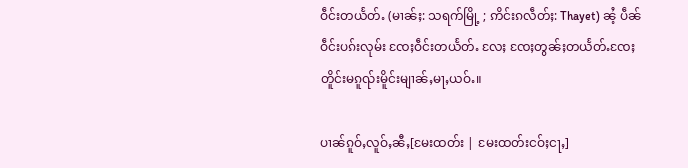ဝဵင်းတယႅတ်ႉ (မၢၼ်ႈ: သရက်မြို့ ; ဢိင်းၵလဵတ်ႈ: Thayet) ၼႆ့ ပဵၼ်ဝဵင်းပၵ်းလုမ်း ၸႄႈဝဵင်းတယႅတ်ႉ လႄႈ ၸႄႈတွၼ်ႈတယႅတ်ႉၸႄႈတိူင်းမၵူၺ်းမိူင်းမျၢၼ်ႇမႃႇယဝ်ႉ။

ပၢၼ်ၵူဝ်ႇလူဝ်ႇၼီႇ[မႄးထတ်း | မႄးထတ်းငဝ်ႈငႃႇ]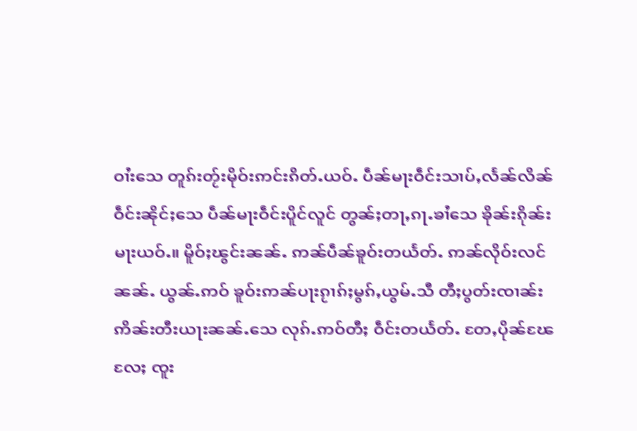ဝၢႆးသေ တူၵ်းတႂ်းမိုဝ်းဢင်းၵိတ်ႉယဝ်ႉ ပဵၼ်မႃးဝဵင်းသၢပ်ႇလႅၼ်လိၼ်ဝဵင်းၼိုင်ႈသေ ပဵၼ်မႃးဝဵင်းပိူင်လူင် တွၼ်ႈတႃႇၵႃႉၶၢႆသေ ၶိုၼ်းၵိုၼ်းမႃးယဝ်ႉ။ မိူဝ်ႈၽွင်းၼၼ်ႉ ဢၼ်ပဵၼ်ၶူဝ်းတယႅတ်ႉ ဢၼ်လိုဝ်းလင်ၼၼ်ႉ ယွၼ်ႉဢဝ် ၶူဝ်းဢၼ်ပႃးၵႂၢၵ်ႈမွၵ်ႇယွမ်ႉသီ တီႈပွတ်းၸၢၼ်းဢိၼ်းတီးယႃးၼၼ်ႉသေ လုၵ်ႉဢဝ်တီႈ ဝဵင်းတယႅတ်ႉ တႄႇပိုၼ်ၽႄလႄႈ ၸူး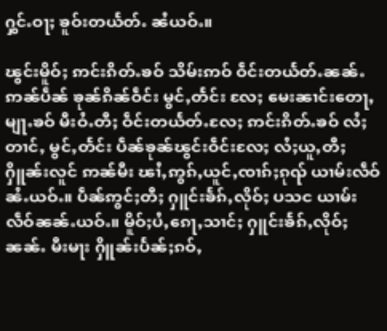ႁွင်ႉဝႃႈ ၶူဝ်းတယႅတ်ႉ ၼႆယဝ်ႉ။

ၽွင်းမိူဝ်ႈ ဢင်းၵိတ်ႉၶဝ် သိမ်းဢဝ် ဝဵင်းတယႅတ်ႉၼၼ်ႉ ဢၼ်ပဵၼ် ၶုၼ်ၵိၼ်ဝဵင်း မွင်ႇတႅင်း လႄႈ မေးၼၢင်းတေႃႇမျႃႉၶဝ် မီးဝႆႉတီႈ ဝဵင်းတယႅတ်ႉလႄႈ ဢင်းၵိတ်ႉၶဝ် လႆႈတၢင်ႇ မွင်ႇတႅင်း ပဵၼ်ၶုၼ်ၽွင်းဝဵင်းလႄႈ လႆႈယူႇတီႈ ႁိူၼ်းလူင် ဢၼ်မီး ၽၢႆႇဢွၵ်ႇယူင်ႇၸၢၵ်ႈၵုၺ် ယၢမ်းလဵဝ်ၼႆႉယဝ်ႉ။ ပဵၼ်ဢွင်ႈတီႈ ႁူင်းၶႅၵ်ႇလိုဝ်ႈ ပသင ယၢမ်းလဵဝ်ၼၼ်ႉယဝ်ႉ။ မိူဝ်ႈပႆႇၵေႃႇသၢင်ႈ ႁူင်းၶႅၵ်ႇလိုဝ်ႈၼၼ်ႉ မီးမႃး ႁိူၼ်းပႅၼ်ႈၵဝ်ႇ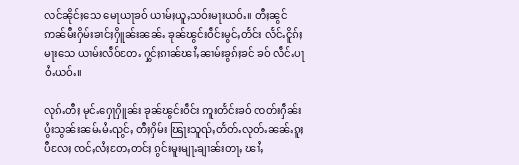လင်ၼိုင်ႈသေ မေႃယႃၶဝ် ယၢမ်ႈယူႇသဝ်းမႃးယဝ်ႉ။ တီႈၼွင် ဢၼ်မီးႁိမ်းၶၢင်ႈႁိူၼ်းၼၼ်ႉ ၶုၼ်ၽွင်းဝဵင်းမွင်ႇတႅင်း လႅင်ႉငိူၵ်ႈမႃးသေ ယၢမ်းလဵဝ်တႄႉ ႁွင်ႈၵၢၼ်ၽၢႆႇၼၢမ်းၶွၵ်ႈၶင် ၶဝ် လဵင်ႉပႃဝႆႉယဝ်ႉ။

လုၵ်ႉတီႈ မုင်ႉႁေႃႁိူၼ်း ၶုၼ်ၽွင်းဝဵင်း ဢူးတႅင်းၶဝ် ၸတ်းႁဵၼ်းပွႆးသွၼ်းၼမ်ႉမႆႉၺွင်ႇ တီႈႁိမ်း ၽြႃးသူၺ်ႇတႅတ်ႉလုတ်ႉၼၼ်ႉၵူႈပီလႄႈ ၸင်ႇလႆႈတႄႇတင်ႈ ၵွင်းမူးမျႃႉၶျၢၼ်းတႃႇ ၽၢႆႇ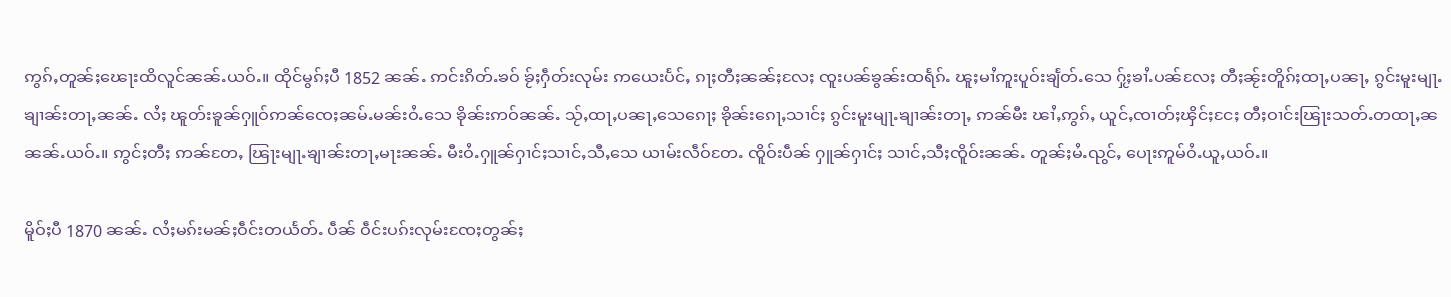ဢွၵ်ႇတူၼ်ႈၽေႃးထိလူင်ၼၼ်ႉယဝ်ႉ။ ထိုင်မွၵ်ႈပီ 1852 ၼၼ်ႉ ဢင်းၵိတ်ႉၶဝ် ၶႂ်ႈႁဵတ်းလုမ်း ဢယေးပႅင်ႇ ၵႃႈတီႈၼၼ်ႈလႄႈ ၸူးပၼ်ၶွၼ်းထရႅၵ်ႉ ၽူႈမၢႆဢူးပူဝ်းၶျႅတ်ႉသေ ႁႂ်ႈၶၢႆႉပၼ်လႄႈ တီႈၼႂ်းတိူၵ်ႈထႃႇပၼႃႇ ၵွင်းမူးမျႃႉၶျၢၼ်းတႃႇၼၼ်ႉ လႆႈ ၽူတ်းၶူၼ်ႁူဝ်ဢၼ်ၸေႈၼမ်ႉမၼ်းဝႆႉသေ ၶိုၼ်းဢဝ်ၼၼ်ႉ သႂ်ႇထႃႇပၼႃႇသေၵေႃႈ ၶိုၼ်းၵေႃႇသၢင်ႈ ၵွင်းမူးမျႃႉၶျၢၼ်းတႃႇ ဢၼ်မီး ၽၢႆႇဢွၵ်ႇ ယူင်ႇၸၢတ်ႈၾိင်ႈငႄႈ တီႈဝၢင်းၽြႃးသတ်ႉတထႃႇၼ ၼၼ်ႉယဝ်ႉ။ ဢွင်ႈတီႈ ဢၼ်တႄႇ ၽြႃးမျႃႉၶျၢၼ်းတႃႇမႃးၼၼ်ႉ မီးဝႆႉႁူၼ်ႁၢင်ႈသၢင်ႇသီႇသေ ယၢမ်းလဵဝ်တႄႉ ၸိူဝ်းပဵၼ် ႁူၼ်ႁၢင်ႈ သၢင်ႇသီႈၸိူဝ်းၼၼ်ႉ တူၼ်ႈမႆႉၺွင်ႇ ပေႃးဢူမ်ဝႆႉယူႇယဝ်ႉ။

မိူဝ်ႈပီ 1870 ၼၼ်ႉ လႆႈမၵ်းမၼ်ႈဝဵင်းတယႅတ်ႉ ပဵၼ် ဝဵင်းပၵ်းလုမ်းၸႄႈတွၼ်ႈ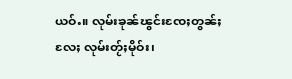ယဝ်ႉ။ လုမ်းၶုၼ်ၽွင်းၸႄႈတွၼ်ႈလႄႈ လုမ်းတႂ်ႈမိုဝ်း၊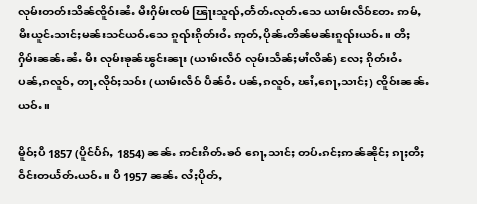လုမ်းတတ်းသိၼ်ၸိူဝ်းၼႆႉ မီးႁိမ်းၸမ် ၽြႃးသူၺ်ႇတႅတ်ႉလုတ်ႉသေ ယၢမ်းလဵဝ်တႄႉ ဢမ်ႇမီးယူင်ႉသၢင်ႈမၼ်းသင်ယဝ်ႉသေ ၵူၺ်းၵိုတ်းဝႆႉ ဢုတ်ႇပိုၼ်ႉတိၼ်မၼ်းၵူၺ်းယဝ်ႉ။ တီႈႁိမ်းၼၼ်ႉၼႆႉ မီး လုမ်းၶုၼ်ၽွင်းၼႃး (ယၢမ်းလဵဝ် လုမ်းသဵၼ်ႈမၢႆလိၼ်) လႄႈ ၵိုတ်းဝႆႉ ပၼ်ႇၵလူဝ်ႇ တႃႇလိုဝ်ႈသဝ်း (ယၢမ်းလဵဝ် ပဵၼ်ဝႆႉ ပၼ်ႇၵလူဝ်ႇ ၽၢႆႇၵေႃႇသၢင်ႈ) ၸိူဝ်းၼၼ်ႉယဝ်ႉ။

မိူဝ်ႈပီ 1857 (ပိူင်ပႅၵ်ႇ 1854) ၼၼ်ႉ ဢင်းၵိတ်ႉၶဝ် ၵေႃႇသၢင်ႈ တပ်ႉၵင်ႈဢၼ်ၼိုင်ႈ ၵႃႈတီႈ ဝဵင်းတယႅတ်ႉယဝ်ႉ။ ပီ 1957 ၼၼ်ႉ လႆႈပိုတ်ႇ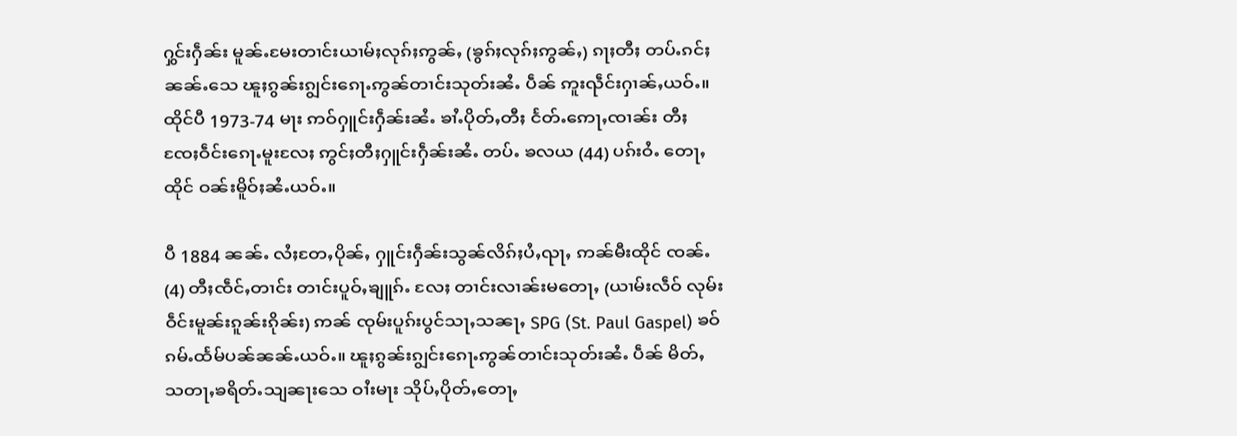ႁွင်းႁဵၼ်း မူၼ်ႉမႄးတၢင်းယၢမ်ႈလုၵ်ႈဢွၼ်ႇ (ၶွၵ်ႈလုၵ်ႈဢွၼ်ႇ) ၵႃႈတီႈ တပ်ႉၵင်ႈၼၼ်ႉသေ ၽူႈၵွၼ်းၵျွင်းၵေႃႉဢွၼ်တၢင်းသုတ်းၼႆႉ ပဵၼ် ဢူးၺဵင်းႁၢၼ်ႇယဝ်ႉ။ ထိုင်ပီ 1973-74 မႃး ဢဝ်ႁူင်းႁဵၼ်းၼႆႉ ၶၢႆႉပိုတ်ႇတီႈ ငႅတ်ႉဢေႃႇၸၢၼ်း တီႈ ၸႄႈဝဵင်းၵေႃႉမူးလႄႈ ဢွင်ႈတီႈႁူင်းႁဵၼ်းၼႆႉ တပ်ႉ ၶလယ (44) ပၵ်းဝႆႉ တေႃႇထိုင် ဝၼ်းမိူဝ်ႈၼႆႉယဝ်ႉ။

ပီ 1884 ၼၼ်ႉ လႆႈတႄႇပိုၼ်ႇ ႁူင်းႁဵၼ်းသွၼ်လိၵ်ႈပႆႇၺႃႇ ဢၼ်မီးထိုင် ၸၼ်ႉ (4) တီႈၸဵင်ႇတၢင်း တၢင်းပူဝ်ႇၶျူၵ်ႉ လႄႈ တၢင်းလၢၼ်းမတေႃႇ (ယၢမ်းလဵဝ် လုမ်းဝဵင်းမူၼ်းၵူၼ်းၵိုၼ်း) ဢၼ် ၸုမ်းပူၵ်းပွင်သႃႇသၼႃႇ SPG (St. Paul Gaspel) ၶဝ် ၵမ်ႉထႅမ်ပၼ်ၼၼ်ႉယဝ်ႉ။ ၽူႈၵွၼ်းၵျွင်းၵေႃႉဢွၼ်တၢင်းသုတ်းၼႆႉ ပဵၼ် မိတ်ႇသတႃႇၶရိတ်ႉသျၼႃးသေ ဝၢႆးမႃး သိုပ်ႇပိုတ်ႇတေႃႇ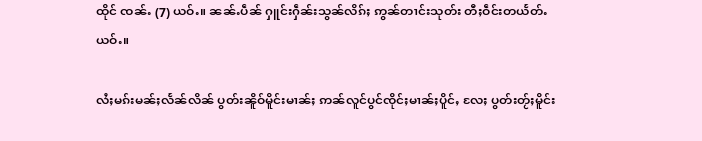ထိုင် ၸၼ်ႉ (7) ယဝ်ႉ။ ၼၼ်ႉပဵၼ် ႁူင်းႁဵၼ်းသွၼ်လိၵ်ႈ ဢွၼ်တၢင်းသုတ်း တီႈဝဵင်းတယႅတ်ႉယဝ်ႉ။

လႆႈမၵ်းမၼ်ႈလႅၼ်လိၼ် ပွတ်းၼိူဝ်မိူင်းမၢၼ်ႈ ဢၼ်လူင်ပွင်ၸိုင်ႈမၢၼ်ႈပိူင်ႇ လႄႈ ပွတ်းတႂ်ႈမိူင်း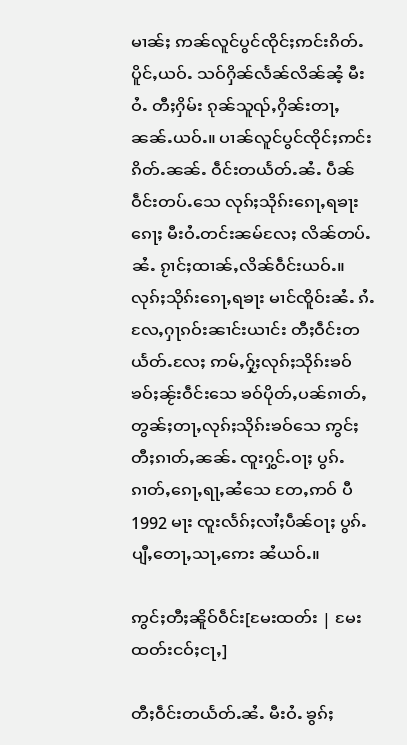မၢၼ်ႈ ဢၼ်လူင်ပွင်ၸိုင်ႈဢင်းၵိတ်ႉပိူင်ႇယဝ်ႉ သဝ်ႁိၼ်လႅၼ်လိၼ်ၼႆ့ မီးဝႆႉ တီႈႁိမ်း ၵုၼ်သူၺ်ႇႁိၼ်းတႃႇၼၼ်ႉယဝ်ႉ။ ပၢၼ်လူင်ပွင်ၸိုင်ႈဢင်းၵိတ်ႉၼၼ်ႉ ဝဵင်းတယႅတ်ႉၼႆႉ ပဵၼ်ဝဵင်းတပ်ႉသေ လုၵ်ႈသိုၵ်းၵေႃႇရၶႃးၵေႃႈ မီးဝႆႉတင်းၼမ်လႄႈ လိၼ်တပ်ႉၼႆႉ ၵႂၢင်ႈထၢၼ်ႇလိၼ်ဝဵင်းယဝ်ႉ။ လုၵ်ႈသိုၵ်းၵေႃႇရၶႃး မၢင်ၸိူဝ်းၼႆႉ ၵႆႉလႄႇႁႃၵဝ်းၼၢင်းယၢင်း တီႈဝဵင်းတယႅတ်ႉလႄႈ ဢမ်ႇႁႂ်ႈလုၵ်ႈသိုၵ်းၶဝ် ၶဝ်ႈၼႂ်းဝဵင်းသေ ၶဝ်ပိုတ်ႇပၼ်ၵၢတ်ႇ တွၼ်ႈတႃႇလုၵ်ႈသိုၵ်းၶဝ်သေ ဢွင်ႈတီႈၵၢတ်ႇၼၼ်ႉ ၸူးႁွင်ႉဝႃႈ ပွၵ်ႉၵၢတ်ႇၵေႃႇရႃႇၼႆသေ တႄႇဢဝ် ပီ 1992 မႃး ၸူးလႅၵ်ႈလၢႆႈပဵၼ်ဝႃႈ ပွၵ်ႉပျီႇတေႃႇသႃႇဢေး ၼႆယဝ်ႉ။

ဢွင်ႈတီႈၼိူဝ်ဝဵင်း[မႄးထတ်း | မႄးထတ်းငဝ်ႈငႃႇ]

တီႈဝဵင်းတယႅတ်ႉၼႆႉ မီးဝႆႉ ၶွၵ်ႈ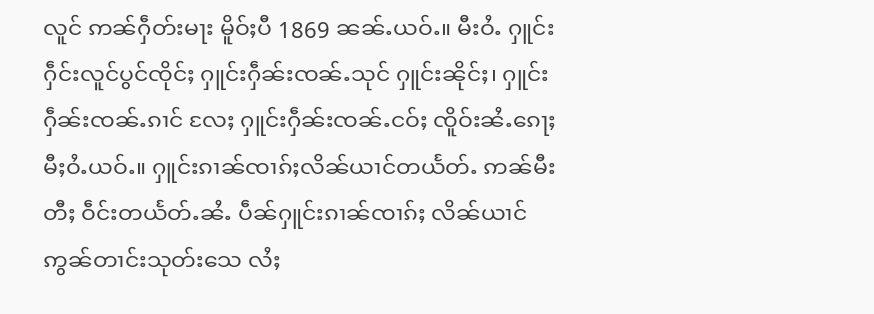လူင် ဢၼ်ႁဵတ်းမႃး မိူဝ်ႈပီ 1869 ၼၼ်ႉယဝ်ႉ။ မီးဝႆႉ ႁူင်းႁဵင်းလူင်ပွင်ၸိုင်ႈ ႁူင်းႁဵၼ်းၸၼ်ႉသုင် ႁူင်းၼိုင်ႈ၊ ႁူင်းႁဵၼ်းၸၼ်ႉၵၢင် လႄႈ ႁူင်းႁဵၼ်းၸၼ်ႉငဝ်ႈ ၸိူဝ်းၼႆႉၵေႃႈမီႈဝႆႉယဝ်ႉ။ ႁူင်းၵၢၼ်ၸၢၵ်ႈလိၼ်ယၢင်တယႅတ်ႉ ဢၼ်မီးတီႈ ဝဵင်းတယႅတ်ႉၼႆႉ ပဵၼ်ႁူင်းၵၢၼ်ၸၢၵ်ႈ လိၼ်ယၢင်ဢွၼ်တၢင်းသုတ်းသေ လႆႈ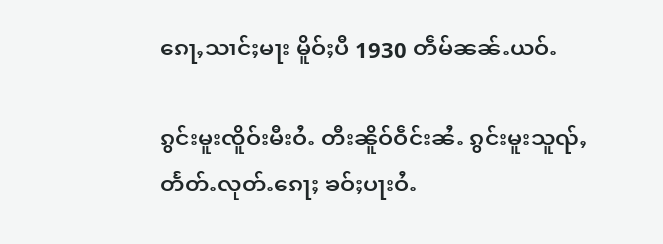ၵေႃႇသၢင်ႈမႃး မိူဝ်ႈပီ 1930 တဵမ်ၼၼ်ႉယဝ်ႉ

ၵွင်းမူးၸိူဝ်းမီးဝႆႉ တီးၼိူဝ်ဝဵင်းၼႆႉ ၵွင်းမူးသူၺ်ႇတႅတ်ႉလုတ်ႉၵေႃႈ ၶဝ်ႈပႃးဝႆႉ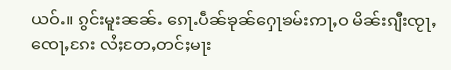ယဝ်ႉ။ ၵွင်းမူးၼၼ်ႉ ၵေႃႉပဵၼ်ၶုၼ်ႁေႃၶမ်းဢႃႇဝ မိၼ်းၵျီးၸႂႃႇၸေႃႇၵႄး လႆႈတႄႇတင်ႈမႃး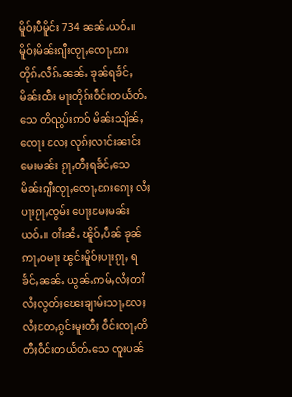မိူဝ်ႈပီမိူင်း 734 ၼၼ်ႉယဝ်ႉ။ မိူဝ်ႈမိၼ်းၵျီးၸႂႃႇၸေႃႇၵႄး တိုၵ်ႉလဵၵ်ႉၼၼ်ႉ ၶုၼ်ရၶႅင်ႇ မိၼ်းထီး မႃးတိုၵ်းဝဵင်းတယႅတ်ႉသေ တိၺွပ်းဢဝ် မိၼ်းသျိၼ်ႇၸေႃး လႄႈ လုၵ်ႈလၢင်းၼၢင်းမေးမၼ်း ၵႂႃႇတီႈရၶႅင်ႇသေ မိၼ်းၵျီးၸႂႃႇၸေႃႇၵႄးၵေႃႈ လႆႈပႃးၵႂႃႇၸွမ်း ပေႃႈမႄႈမၼ်းယဝ်ႉ။ ဝၢႆးၼႆႉ ၽိူဝ်ႇပဵၼ် ၶုၼ်ဢႃႇဝမႃး ၽွင်းမိူဝ်ႈပႃးၵႂႃႇ ရၶႅင်ႇၼၼ်ႉ ယွၼ်ႉဢမ်ႇလႆႈတၢႆ လႆႈလွတ်ႈၽေးၶျၢမ်းသႃႇလႄႈ လႆႈတႄႇၵွင်းမူးတီႈ ဝဵင်းၸႃႇတိ တီႈဝဵင်းတယႅတ်ႉသေ ၸူးပၼ်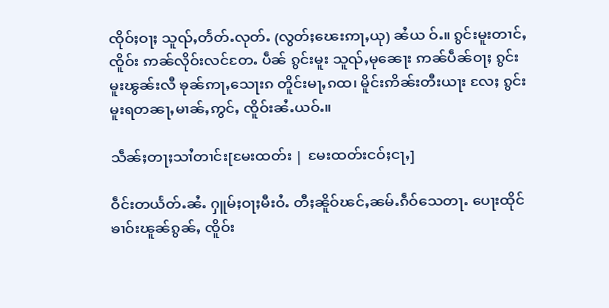ၸိုဝ်ႈဝႃႈ သူၺ်ႇတႅတ်ႉလုတ်ႉ (လွတ်ႈၽေးဢႃႇယု) ၼႆယ ဝ်ႉ။ ၵွင်းမူးတၢင်ႇၸိူဝ်း ဢၼ်လိုဝ်းလင်တႄႉ ပဵၼ် ၵွင်းမူး သူၺ်ႇမုၼေႃး ဢၼ်ပဵၼ်ဝႃႈ ၵွင်းမူးၽွၼ်းလီ ၶုၼ်ဢႃႇသေႃးၵ တိူင်းမႃႇၵထ၊ မိူင်းဢိၼ်းတီးယႃး လႄႈ ၵွင်းမူးရတၼႃႇမၢၼ်ႇဢွင်ႇ ၸိူဝ်းၼႆႉယဝ်ႉ။

သဵၼ်ႈတႃႈသၢႆတၢင်း[မႄးထတ်း | မႄးထတ်းငဝ်ႈငႃႇ]

ဝဵင်းတယႅတ်ႉၼႆႉ ႁူမ်ႈဝႃႈမီးဝႆႉ တီႈၼိူဝ်ၽင်ႇၼမ်ႉၵဵဝ်သေတႃႉ ပေႃးထိုင်ၶၢဝ်းၽူၼ်ၵွၼ်ႇ ၸိူဝ်း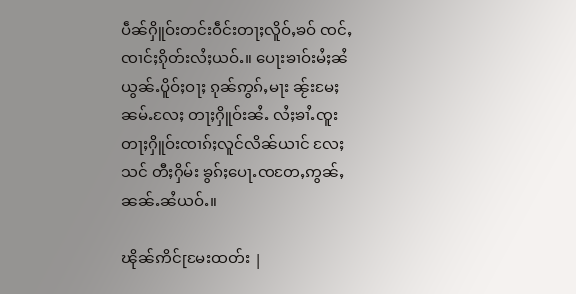ပဵၼ်ႁိူဝ်းတင်းဝဵင်းတႃႈလိူဝ်ႇၶဝ် ၸင်ႇၸၢင်ႈၵိုတ်းလႆႈယဝ်ႉ။ ပေႃးၶၢဝ်းမႆႈၼႆ ယွၼ်ႉပိူဝ်ႈဝႃႈ ၵုၼ်ဢွၵ်ႇမႃး ၼႂ်းမႄႈၼမ်ႉလႄႈ တႃႈႁိူဝ်းၼႆႉ လႆႈၶၢႆႉၸူး တႃႈႁိူဝ်းၸၢၵ်ႈလူင်လိၼ်ယၢင် လႄႈသင် တီႈႁိမ်း ၶွၵ်ႈပေႃႉၸတႄႇဢွၼ်ႇ ၼၼ်ႉၼႆယဝ်ႉ။

ၽိုၼ်ဢိင်[မႄးထတ်း |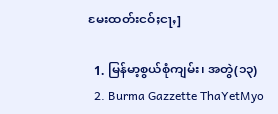မႄးထတ်းငဝ်ႈငႃႇ]

  1. မြန်မာ့စွယ်စုံကျမ်း၊ အတွဲ(၁၃)
  2. Burma Gazzette ThaYetMyo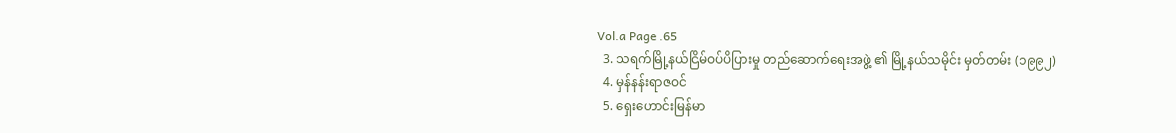Vol.a Page .65
  3. သရက်မြို့နယ်ငြိမ်ဝပ်ပိပြားမှု တည်ဆောက်ရေးအဖွဲ့ ၏ မြို့နယ်သမိုင်း မှတ်တမ်း (၁၉၉၂)
  4. မှန်နန်းရာဇဝင်
  5. ရှေးဟောင်းမြန်မာ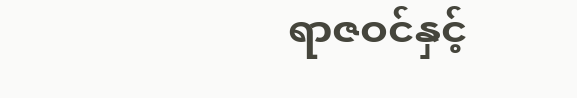ရာဇဝင်နှင့်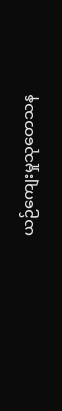ယဉ်ကျေးမှုသုတေသန